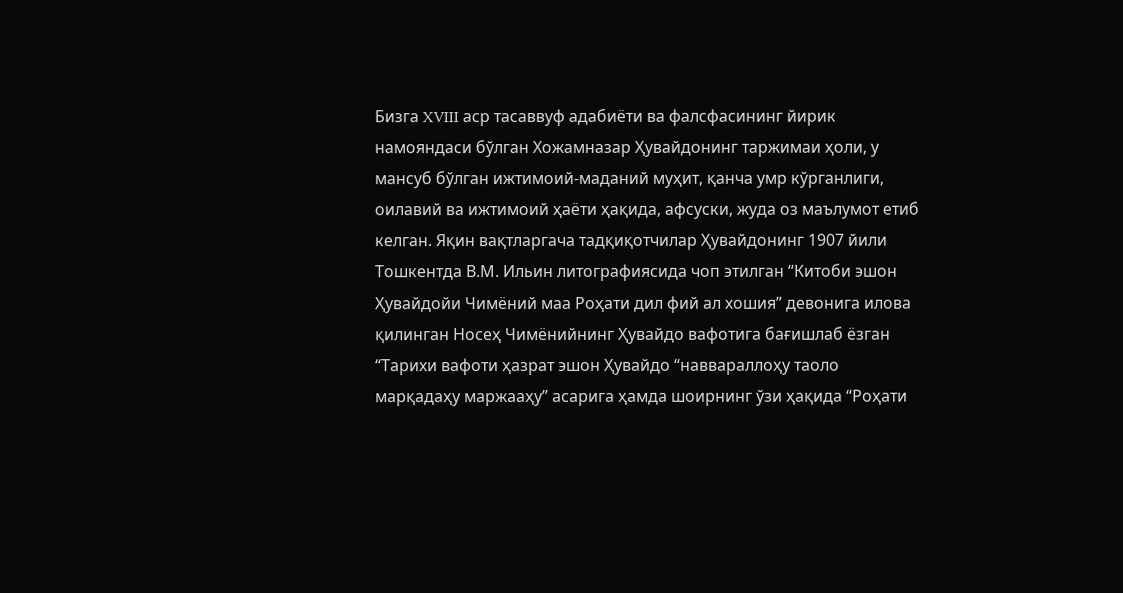Бизга XVIII аср тасаввуф адабиёти ва фалсфасининг йирик намояндаси бўлган Хожамназар Ҳувайдонинг таржимаи ҳоли, у мансуб бўлган ижтимоий-маданий муҳит, қанча умр кўрганлиги, оилавий ва ижтимоий ҳаёти ҳақида, афсуски, жуда оз маълумот етиб келган. Яқин вақтларгача тадқиқотчилар Ҳувайдонинг 1907 йили Тошкентда В.М. Ильин литографиясида чоп этилган “Китоби эшон Ҳувайдойи Чимёний маа Роҳати дил фий ал хошия” девонига илова қилинган Носеҳ Чимёнийнинг Ҳувайдо вафотига бағишлаб ёзган “Тарихи вафоти ҳазрат эшон Ҳувайдо “наввараллоҳу таоло марқадаҳу маржааҳу” асарига ҳамда шоирнинг ўзи ҳақида “Роҳати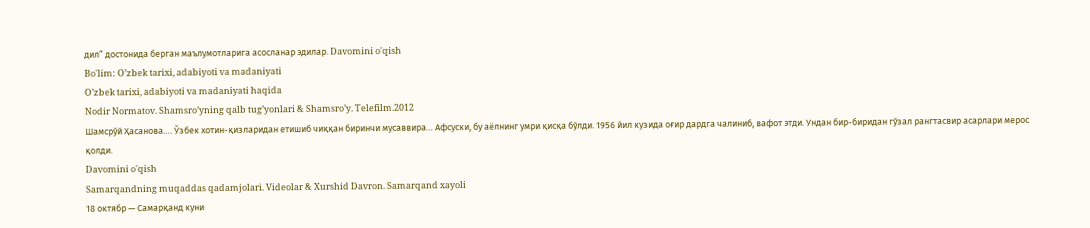дил” достонида берган маълумотларига асосланар эдилар. Davomini o'qish
Bo'lim: O’zbek tarixi, adabiyoti va madaniyati
O’zbek tarixi, adabiyoti va madaniyati haqida
Nodir Normatov. Shamsro’yning qalb tug’yonlari & Shamsro’y. Telefilm.2012
Шамсрўй Ҳасанова…. Ўзбек хотин-қизларидан етишиб чиққан биринчи мусаввира… Афсуски, бу аёлнинг умри қисқа бўлди. 1956 йил кузида оғир дардга чалиниб, вафот этди. Ундан бир-биридан гўзал рангтасвир асарлари мерос қолди.
Davomini o'qish
Samarqandning muqaddas qadamjolari. Videolar & Xurshid Davron. Samarqand xayoli
18 октябр — Самарқанд куни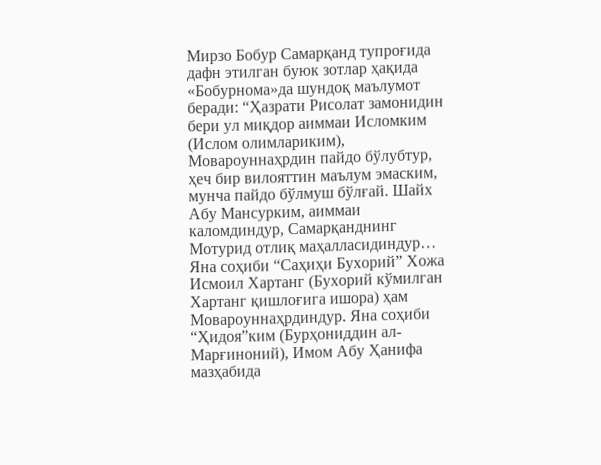Мирзо Бобур Самарқанд тупроғида дафн этилган буюк зотлар ҳақида «Бобурнома»да шундоқ маълумот беради: “Ҳазрати Рисолат замонидин бери ул миқдор аиммаи Исломким (Ислом олимлариким), Мовароуннаҳрдин пайдо бўлубтур, ҳеч бир вилояттин маълум эмаским, мунча пайдо бўлмуш бўлғай. Шайх Абу Мансурким, аиммаи каломдиндур, Самарқанднинг Мотурид отлиқ маҳалласидиндур… Яна соҳиби “Саҳиҳи Бухорий” Хожа Исмоил Хартанг (Бухорий кўмилган Хартанг қишлоғига ишора) ҳам Мовароуннаҳрдиндур. Яна соҳиби “Ҳидоя”ким (Бурҳониддин ал-Марғиноний), Имом Абу Ҳанифа мазҳабида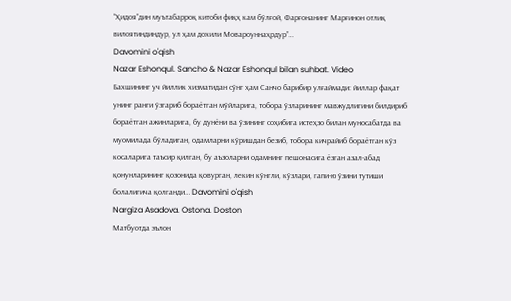“Ҳидоя”дин муътабарроқ китоби фиқҳ кам бўлғой, Фарғонанинг Марғинон отлиқ вилоятиндиндур, ул ҳам дохили Мовароуннаҳрдур”…
Davomini o'qish
Nazar Eshonqul. Sancho & Nazar Eshonqul bilan suhbat. Video
Бахшининг уч йиллик хизматидан сўнг ҳам Санчо барибир улғаймади: йиллар фақат унинг ранги ўзгариб бораётган мўйларига, тобора ўзларининг мавжудлигини билдириб бораётган ажинларига, бу дунёни ва ўзининг соҳибига истеҳзо билан муносабатда ва муомилада бўладиган, одамларни кўришдан безиб, тобора кичрайиб бораётган кўз косаларига таъсир қилган, бу аъзоларни одамнинг пешонасига ёзган азал-абад қонунларининг қозонида қовурган, лекин кўнгли, кўзлари, гапи-ю ўзини тутиши болалигича қолганди… Davomini o'qish
Nargiza Asadova. Ostona. Doston
Матбуотда эълон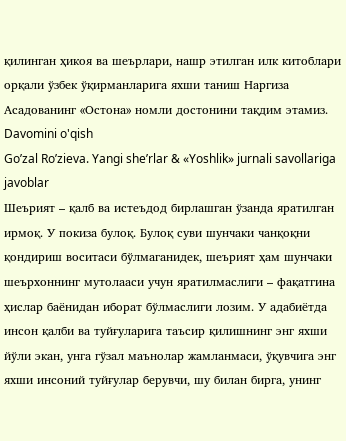қилинган ҳикоя ва шеърлари, нашр этилган илк китоблари орқали ўзбек ўқирманларига яхши таниш Наргиза Асадованинг «Остона» номли достонини тақдим этамиз. Davomini o'qish
Go’zal Ro’zieva. Yangi she’rlar & «Yoshlik» jurnali savollariga javoblar
Шеърият – қалб ва истеъдод бирлашган ўзанда яратилган ирмоқ. У покиза булоқ. Булоқ суви шунчаки чанқоқни қондириш воситаси бўлмаганидек, шеърият ҳам шунчаки шеърхоннинг мутолааси учун яратилмаслиги – фақатгина ҳислар баёнидан иборат бўлмаслиги лозим. У адабиётда инсон қалби ва туйғуларига таъсир қилишнинг энг яхши йўли экан, унга гўзал маънолар жамланмаси, ўқувчига энг яхши инсоний туйғулар берувчи, шу билан бирга, унинг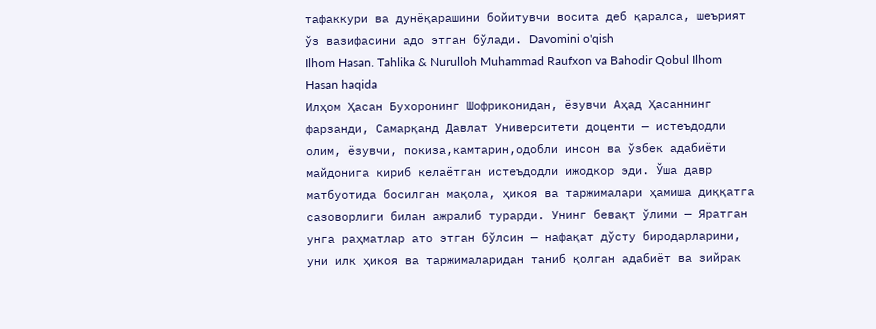тафаккури ва дунёқарашини бойитувчи восита деб қаралса, шеърият ўз вазифасини адо этган бўлади. Davomini o'qish
Ilhom Hasan. Tahlika & Nurulloh Muhammad Raufxon va Bahodir Qobul Ilhom Hasan haqida
Илҳом Ҳасан Бухоронинг Шофриконидан, ёзувчи Аҳад Ҳасаннинг фарзанди, Самарқанд Давлат Университети доценти — истеъдодли олим, ёзувчи, покиза,камтарин,одобли инсон ва ўзбек адабиёти майдонига кириб келаётган истеъдодли ижодкор эди. Ўша давр матбуотида босилган мақола, ҳикоя ва таржималари ҳамиша диққатга сазоворлиги билан ажралиб турарди. Унинг бевақт ўлими — Яратган унга раҳматлар ато этган бўлсин — нафақат дўсту биродарларини, уни илк ҳикоя ва таржималаридан таниб қолган адабиёт ва зийрак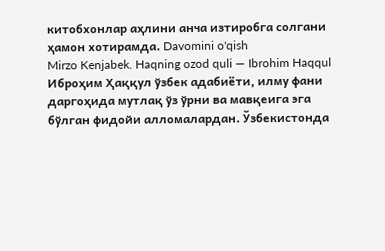китобхонлар аҳлини анча изтиробга солгани ҳамон хотирамда. Davomini o'qish
Mirzo Kenjabek. Haqning ozod quli — Ibrohim Haqqul
Иброҳим Ҳаққул ўзбек адабиёти, илму фани даргоҳида мутлақ ўз ўрни ва мавқеига эга бўлган фидойи алломалардан. Ўзбекистонда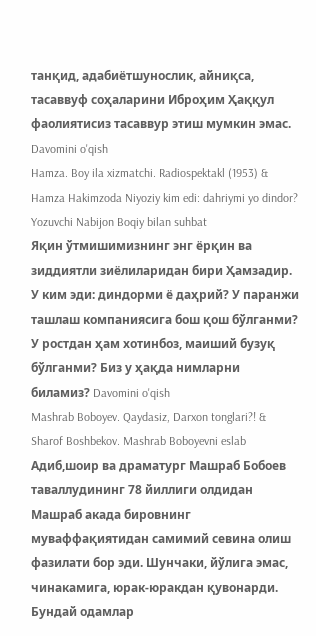танқид, адабиётшунослик, айниқса, тасаввуф соҳаларини Иброҳим Ҳаққул фаолиятисиз тасаввур этиш мумкин эмас. Davomini o'qish
Hamza. Boy ila xizmatchi. Radiospektakl (1953) & Hamza Hakimzoda Niyoziy kim edi: dahriymi yo dindor? Yozuvchi Nabijon Boqiy bilan suhbat
Яқин ўтмишимизнинг энг ёрқин ва зиддиятли зиёлиларидан бири Ҳамзадир. У ким эди: диндорми ё даҳрий? У паранжи ташлаш компаниясига бош қош бўлганми? У ростдан ҳам хотинбоз, маиший бузуқ бўлганми? Биз у ҳақда нимларни биламиз? Davomini o'qish
Mashrab Boboyev. Qaydasiz, Darxon tonglari?! & Sharof Boshbekov. Mashrab Boboyevni eslab
Адиб,шоир ва драматург Машраб Бобоев таваллудининг 78 йиллиги олдидан
Машраб акада бировнинг муваффақиятидан самимий севина олиш фазилати бор эди. Шунчаки, йўлига эмас, чинакамига, юрак-юракдан қувонарди. Бундай одамлар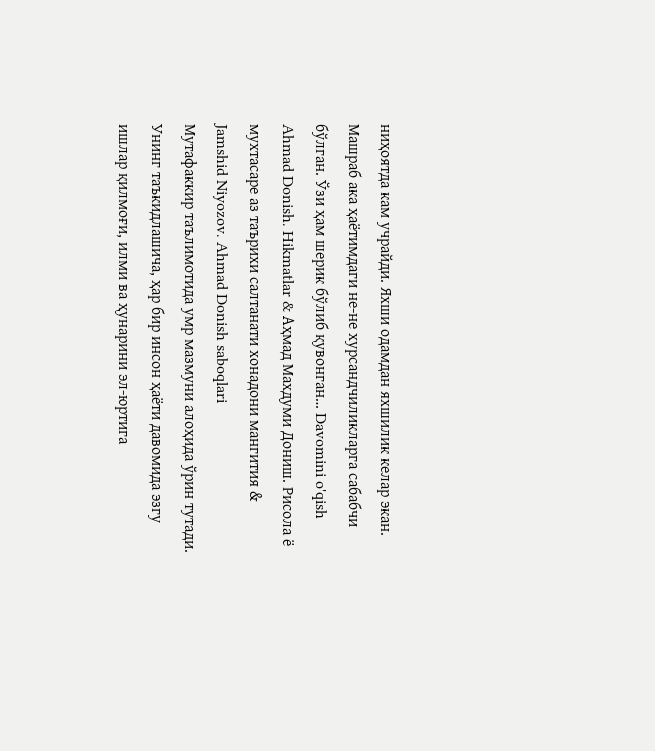ниҳоятда кам учрайди. Яхши одамдан яхшилик келар экан. Машраб ака ҳаётимдаги не-не хурсандчиликларга сабабчи бўлган. Ўзи ҳам шерик бўлиб қувонган… Davomini o'qish
Ahmad Donish. Hikmatlar & Аҳмад Махдуми Дониш. Рисола ё мухтасаре аз таърихи салтанати хонадони мангития & Jamshid Niyozov. Ahmad Donish saboqlari
Мутафаккир таълимотида умр мазмуни алоҳида ўрин тутади. Унинг таъкидлашича, ҳар бир инсон ҳаёти давомида эзгу ишлар қилмоғи, илми ва ҳунарини эл-юртига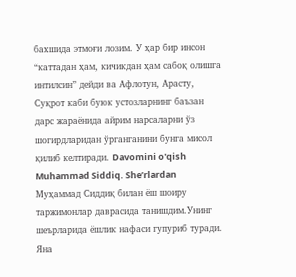бахшида этмоғи лозим. У ҳар бир инсон “каттадан ҳам, кичикдан ҳам сабоқ олишга интилсин” дейди ва Афлотун, Арасту, Суқрот каби буюк устозларнинг баъзан дарс жараёнида айрим нарсаларни ўз шогирдларидан ўрганганини бунга мисол қилиб келтиради. Davomini o'qish
Muhammad Siddiq. She’rlardan
Mуҳаммад Сиддиқ билан ёш шоиру таржимонлар даврасида танишдим.Унинг шеърларида ёшлик нафаси гупуриб туради. Яна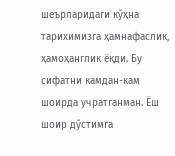шеърларидаги кўҳна тарихимизга ҳамнафаслик, ҳамоҳанглик ёқди. Бу сифатни камдан-кам шоирда учратганман. Ёш шоир дўстимга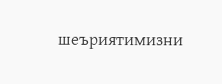шеъриятимизни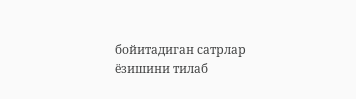бойитадиган сатрлар ёзишини тилаб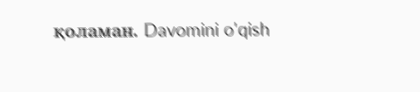қоламан. Davomini o'qish